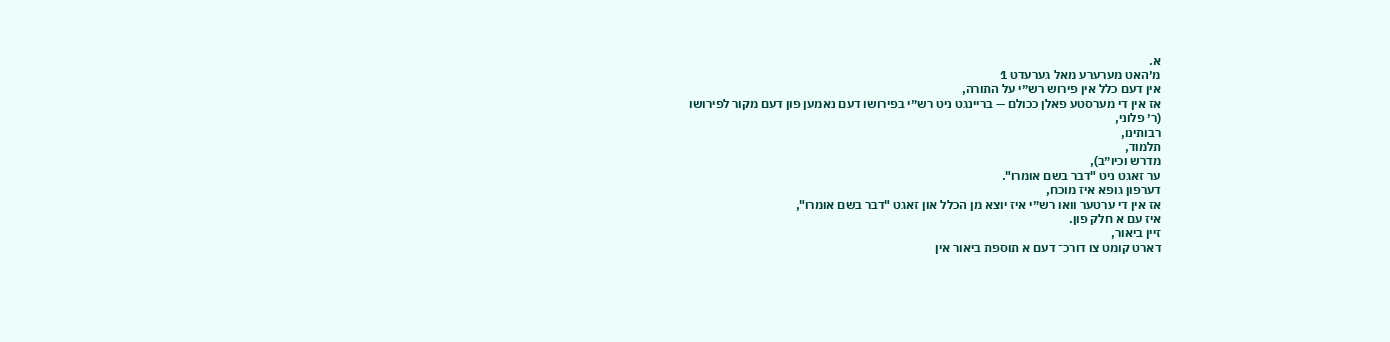א.
מ׳האט מערערע מאל גערעדט 1
אין דעם כלל אין פירוש רש״י על התורה,
אז אין די מערסטע פאלן ככולם — בריינגט ניט רש״י בפירושו דעם נאמען פון דעם מקור לפירושו
(ר׳ פלוני,
רבותינו,
תלמוד,
מדרש וכיו״ב),
ער זאגט ניט "דבר בשם אומרו".
דערפון גופא איז מוכח,
אז אין די ערטער וואו רש״י איז יוצא מן הכלל און זאגט "דבר בשם אומרו",
איז עם א חלק פון.
זיין ביאור,
דארט קומט צו דורכ־ דעם א תוספת ביאור אין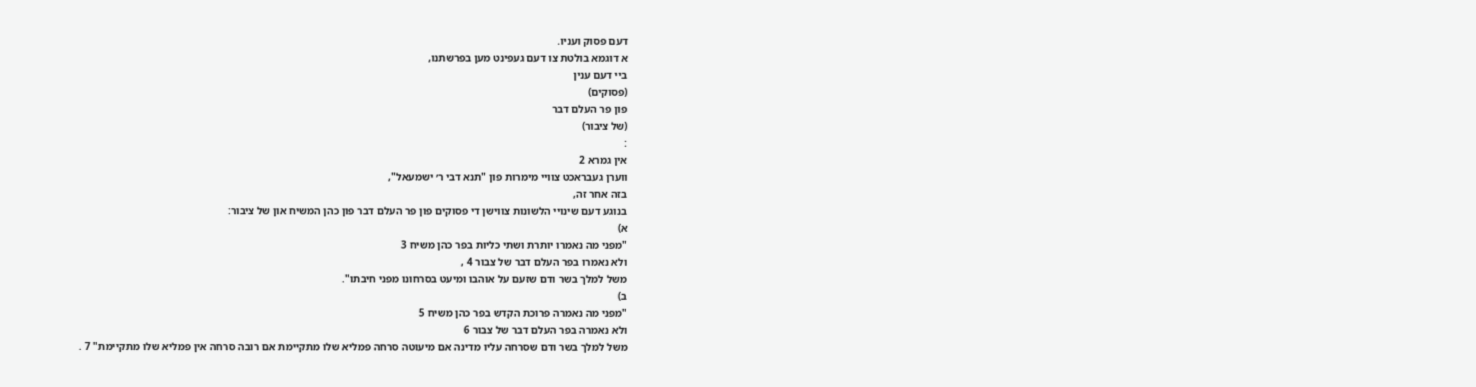דעם פסוק ועניו.
א דוגמא בולטת צו דעם געפינט מען בפרשתנו,
ביי דעם ענין
(פסוקים)
פון פר העלם דבר
(של ציבור)
:
אין גמרא 2
ווערן געבראכט צוויי מימרות פון "תנא דבי ר׳ ישמעאל",
בזה אחר זה,
בנוגע דעם שינויי הלשונות צווישן די פסוקים פון פר העלם דבר פון כהן המשיח און של ציבור:
א)
"מפני מה נאמרו יותרת ושתי כליות בפר כהן משיח 3
ולא נאמרו בפר העלם דבר של צבור 4 ,
משל למלך בשר ודם שזעם על אוהבו ומיעט בסרחונו מפני חיבתו".
ב)
"מפני מה נאמרה פרוכת הקדש בפר כהן משיח 5
ולא נאמרה בפר העלם דבר של צבור 6
משל למלך בשר ודם שסרחה עליו מדינה אם מיעוטה סרחה פמליא שלו מתקיימת אם רובה סרחה אין פמליא שלו מתקיימת" 7 .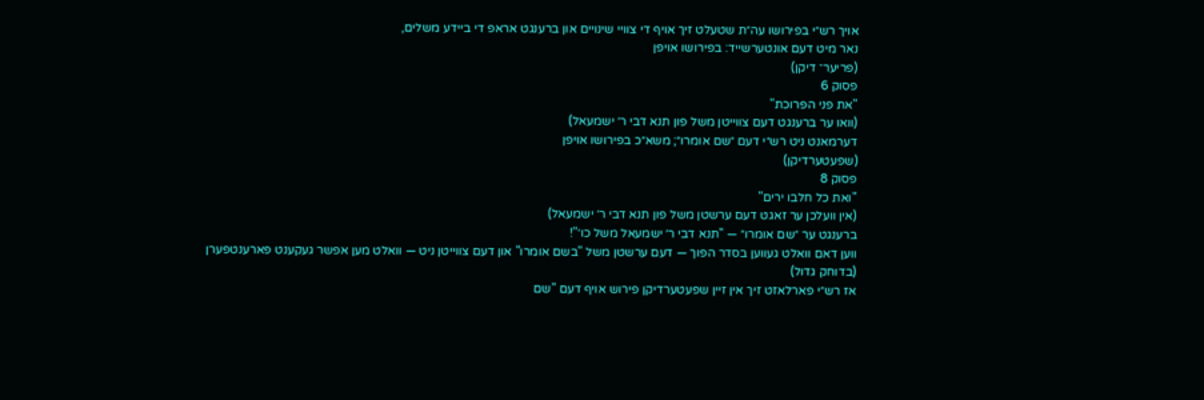אויך רש״י בפירושו עה״ת שטעלט זיך אויף די צוויי שינויים און ברענגט אראפ די ביידע משלים,
נאר מיט דעם אונטערשייד: בפירושו אויפן
(פריער־ דיקן)
פסוק 6
"את פני הפרוכת"
(וואו ער ברענגט דעם צווייטן משל פון תנא דבי ר׳ ישמעאל)
דערמאנט ניט רש״י דעם ״שם אומרו״; משא״כ בפירושו אויפן
(שפעטערדיקן)
פסוק 8
"ואת כל חלבו ירים"
(אין וועלכן ער זאגט דעם ערשטן משל פון תנא דבי ר׳ ישמעאל)
ברענגט ער ״שם אומרו״ — "תנא דבי ר׳ ישמעאל משל כו׳"!
ווען דאם וואלט געווען בסדר הפוך — דעם ערשטן משל "בשם אומרו" און דעם צווייטן ניט — וואלט מען אפשר געקענט פארענטפערן
(בדוחק גדול)
אז רש״י פארלאזט זיך אין זיין שפעטערדיקן פירוש אויף דעם "שם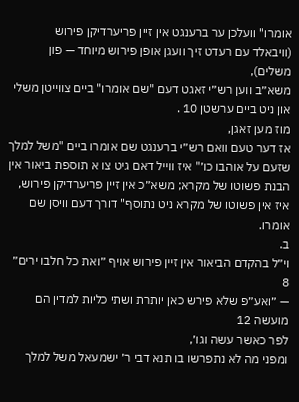אומרו" וועלכן ער ברענגט אין זיין פריערדיקן פירוש
(וויבאלד עם רעדט זיך וועגן אופן פירוש מיוחד — פון משלים),
משא״ב ווען רש״י זאגט דעם "שם אומרו" ביים צווייטן משלי און ניט ביים ערשטן 10 .
מוז מען זאגן,
אז דער טעם וואם רש״י ברענגט שם אומרו ביים "משל למלך שזעם על אוהבו כו׳" איז ווייל דאם גיט צו א תוספת ביאור אין הבנת פשוטו של מקרא; משא״כ אין זיין פריערדיקן פירוש,
איז אין פשוטו של מקרא ניט נתוסף" דורך דעם וויסן שם אומרו.
ב.
וי״ל בהקדם הביאור אין זיין פירוש אויף ״ואת כל חלבו ירים״ 8
— ״ואע״פ שלא פירש כאן יותרת ושתי כליות למדין הם מועשה 12
לפר כאשר עשה וגו׳,
ומפני מה לא נתפרשו בו תנא דבי ר׳ ישמעאל משל למלך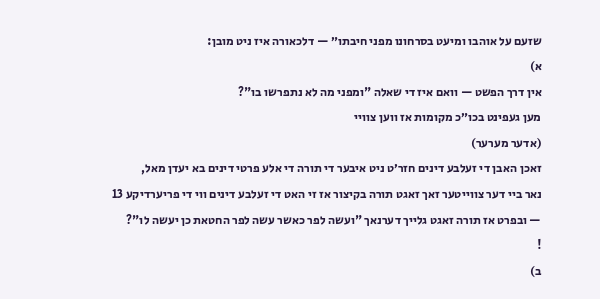שזעם על אוהבו ומיעט בסרחונו מפני חיבתו״ — דלכאורה איז ניט מובן:
א)
אין דרך הפשט — וואם איז די שאלה "ומפני מה לא נתפרשו בו"?
מען געפינט בכו״כ מקומות אז ווען צוויי
(אדער מערער)
זאכן האבן די זעלבע דינים חזר׳ט ניט איבער די תורה די אלע פרטי דינים בא יעדן מאל,
נאר ביי דער צווייטער זאך זאגט תורה בקיצור אז זי האט די זעלבע דינים ווי די פריערדיקע 13
— ובפרט אז תורה זאגט גלייך דערנאך "ועשה לפר כאשר עשה לפר החטאת כן יעשה לו"?
!
ב)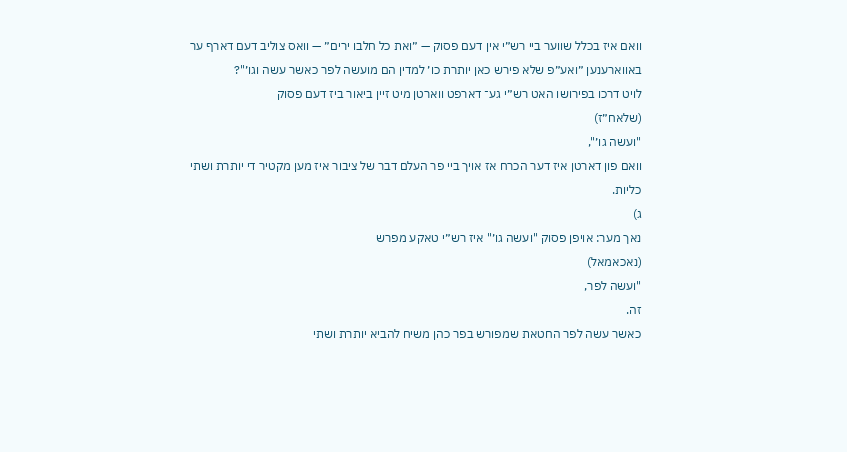וואם איז בכלל שווער ביי רש״י אין דעם פסוק — ״ואת כל חלבו ירים״ — וואס צוליב דעם דארף ער באווארענען ״ואע״פ שלא פירש כאן יותרת כו׳ למדין הם מועשה לפר כאשר עשה וגו׳"?
לויט דרכו בפירושו האט רש״י גע־ דארפט ווארטן מיט זיין ביאור ביז דעם פסוק
(שלאח״ז)
"ועשה גו׳",
וואם פון דארטן איז דער הכרח אז אויך ביי פר העלם דבר של ציבור איז מען מקטיר די יותרת ושתי כליות.
ג)
נאך מער: אויפן פסוק "ועשה גו׳" איז רש״י טאקע מפרש
(נאכאמאל)
"ועשה לפר,
זה.
כאשר עשה לפר החטאת שמפורש בפר כהן משיח להביא יותרת ושתי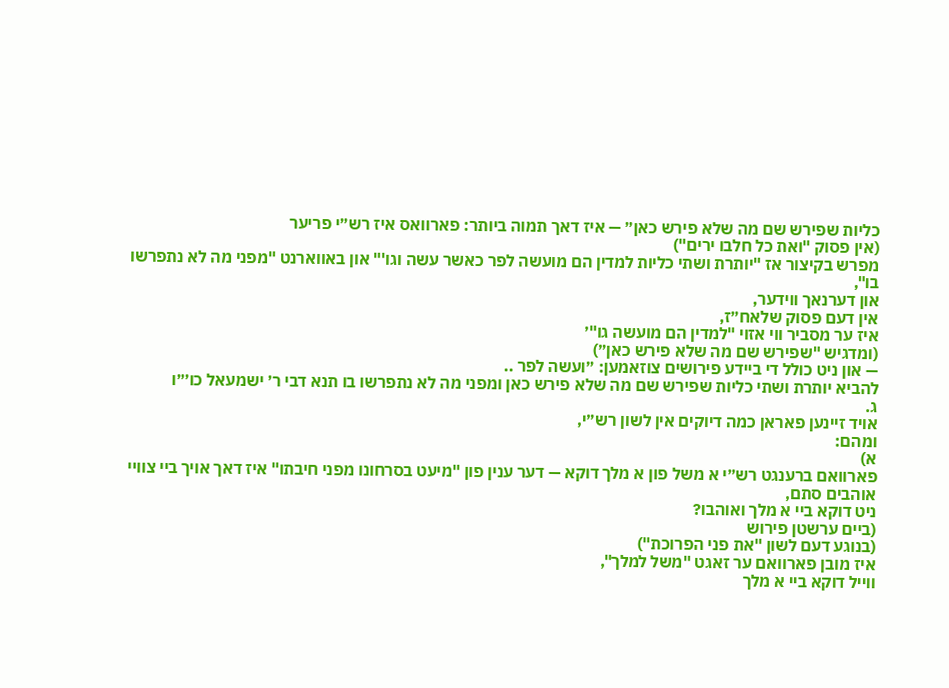כליות שפירש שם מה שלא פירש כאן״ — איז דאך תמוה ביותר: פארוואס איז רש״י פריער
(אין פסוק "ואת כל חלבו ירים")
מפרש בקיצור אז "יותרת ושתי כליות למדין הם מועשה לפר כאשר עשה וגו'" און באווארנט "מפני מה לא נתפרשו בו",
און דערנאך ווידער,
אין דעם פסוק שלאח״ז,
איז ער מסביר ווי אזוי "למדין הם מועשה גו"׳
(ומדגיש "שפירש שם מה שלא פירש כאן״)
— און ניט כולל די ביידע פירושים צוזאמען: ״ועשה לפר ..
להביא יותרת ושתי כליות שפירש שם מה שלא פירש כאן ומפני מה לא נתפרשו בו תנא דבי ר׳ ישמעאל כו׳״ו
ג.
אויד זיינען פאראן כמה דיוקים אין לשון רש״י,
ומהם:
א)
פארוואם ברענגט רש״י א משל פון א מלך דוקא — דער ענין פון "מיעט בסרחונו מפני חיבתו" איז דאך אויך ביי צוויי אוהבים סתם,
ניט דוקא ביי א מלך ואוהבו?
(ביים ערשטן פירוש
(בנוגע דעם לשון "את פני הפרוכת")
איז מובן פארוואם ער זאגט "משל למלך",
ווייל דוקא ביי א מלך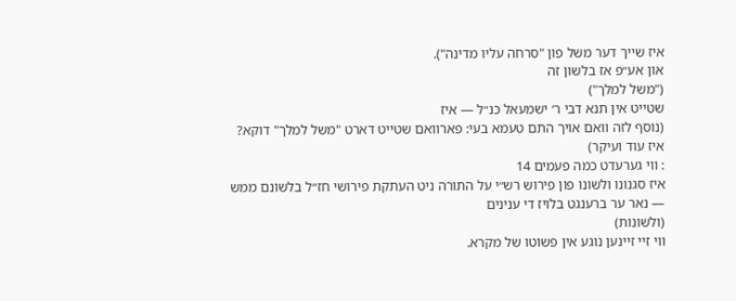איז שייך דער משל פון "סרחה עליו מדינה").
און אע״פ אז בלשון זה
("משל למלך")
שטייט אין תנא דבי ר׳ ישמעאל כנ״ל — איז
(נוסף לזה וואם אויך התם טעמא בעי: פארוואם שטייט דארט "משל למלך" דוקא?
איז עוד ועיקר)
: ווי גערעדט כמה פעמים 14
איז סגנונו ולשונו פון פירוש רש״י על התורה ניט העתקת פירושי חז״ל בלשונם ממש — נאר ער ברענגט בלויז די ענינים
(ולשונות)
ווי זיי זיינען נוגע אין פשוטו של מקרא.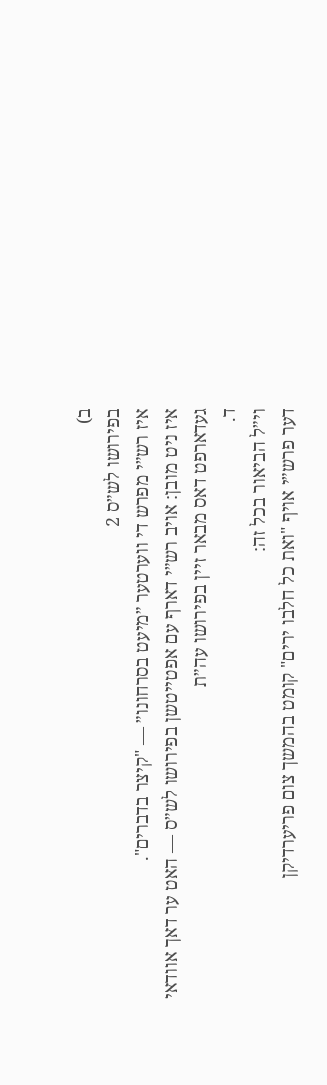ב)
בפירושו לש״ס 2
איז רש״י מפרש די ווערטער ״מיעט בסרחונו״ — "קיצר בדברים".
איז ניט מובן: אויב רש״י דארף עם אפטייטשן בפירושו לש״ס — האט ער דאך אוודאי געדארפט דאס מבאר זיין בפירושו עה״ת
ד.
וי״ל הביאור בכל זה:
דער פרש״י אויף "ואת כל חלבו ירים" קומט בהמשך צום פריערדיקן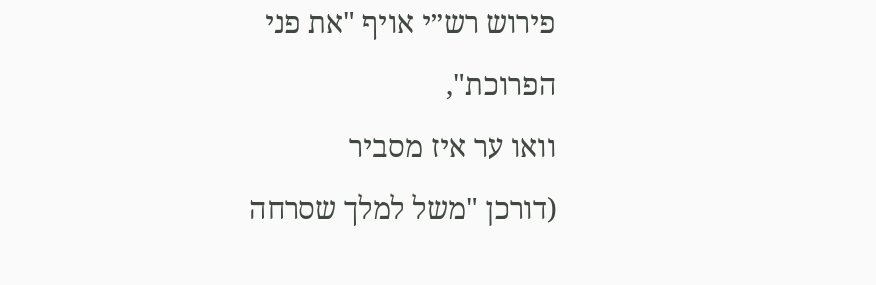פירוש רש״י אויף "את פני הפרוכת",
וואו ער איז מסביר
(דורכן "משל למלך שסרחה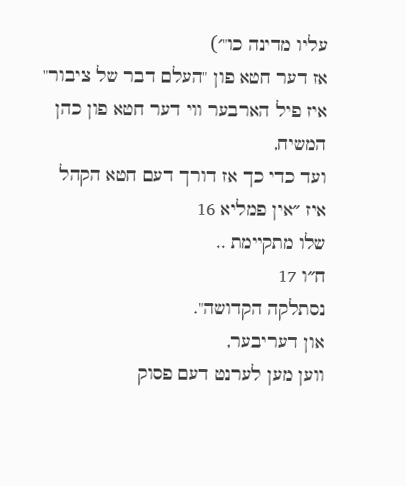עליו מדינה כו"׳)
אז דער חטא פון "העלם דבר של ציבור" איז פיל הארבער ווי דער חטא פון כהן המשיח,
ועד כדי כך אז דורך דעם חטא הקהל איז ״אין פמליא 16
שלו מתקיימת ..
ח״ו 17
נסתלקה הקדושה".
און דעריבער,
ווען מען לערנט דעם פסוק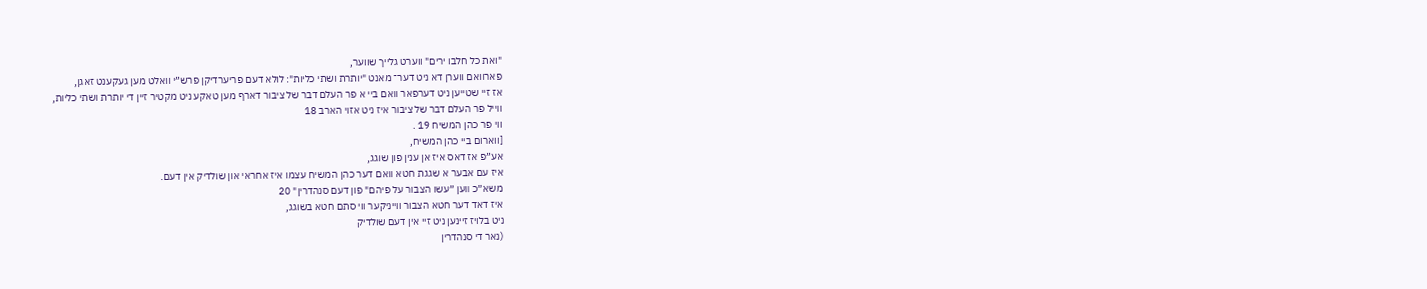"ואת כל חלבו ירים" ווערט גלייך שווער,
פארוואם ווערן דא ניט דער־ מאנט "יותרת ושתי כליות": לולא דעם פריערדיקן פרש״י וואלט מען געקענט זאגן,
אז זיי שטייען ניט דערפאר וואם ביי א פר העלם דבר של ציבור דארף מען טאקע ניט מקטיר זיין די יותרת ושתי כליות,
ווייל פר העלם דבר של ציבור איז ניט אזוי הארב 18
ווי פר כהן המשיח 19 .
[ווארום ביי כהן המשיח,
אע״פ אז דאס איז אן ענין פון שוגג,
איז עם אבער א שגגת חטא וואם דער כהן המשיח עצמו איז אחראי און שולדיק אין דעם.
משא״כ װען ״עשו הצבור על פיהם" פון דעם סנהדרין" 20
איז דאד דער חטא הצבור ווייניקער ווי סתם חטא בשוגג,
ניט בלויז זיינען ניט זיי אין דעם שולדיק
(נאר די סנהדרין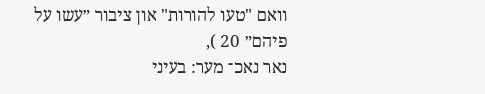וואם "טעו להורות" און ציבור ״עשו על פיהם״ 20 ),
נאר נאכ־ מער: בעיני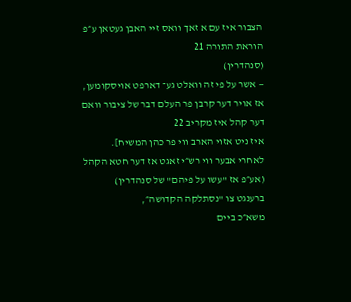הצבור איז עם א זאך וואס זיי האבן געטאן ע״פ הוראת התורה 21
(סנהדרין)
— אשר על פי זה וואלט גע־ דארפט אויסקומען,
אז אויר דער קרבן פר העלם דבר של ציבור וואם דער קהל איז מקריב 22
איז ניט אזוי הארב ווי פר כהן המשיח].
לאחרי אבער ווי רש״י זאגט אז דער חטא הקהל
(אע״פ אז "עשו על פיהם" של סנהדרין)
ברענגט צו "נסתלקה הקדושה״,
משא״כ ביים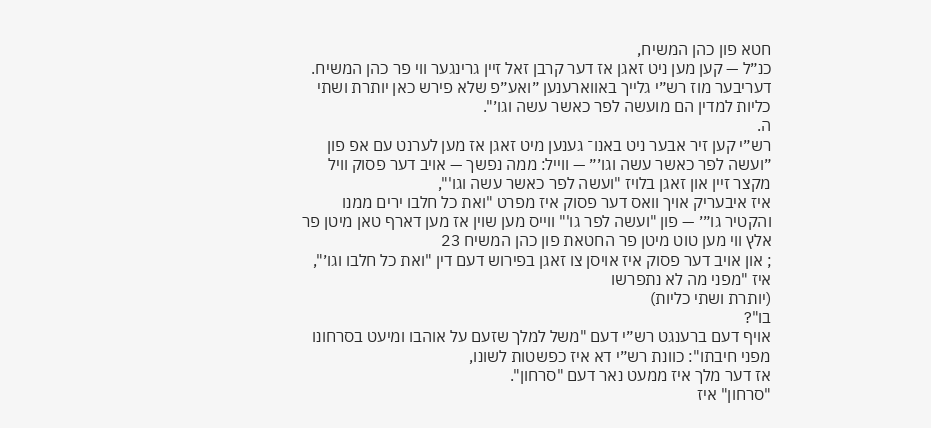חטא פון כהן המשיח,
כנ״ל — קען מען ניט זאגן אז דער קרבן זאל זיין גרינגער ווי פר כהן המשיח.
דעריבער מוז רש״י גלייך באווארענען ״ואע״פ שלא פירש כאן יותרת ושתי כליות למדין הם מועשה לפר כאשר עשה וגו׳".
ה.
רש״י קען זיר אבער ניט באנו־ גענען מיט זאגן אז מען לערנט עם אפ פון ״ועשה לפר כאשר עשה וגו׳״ — ווייל: ממה נפשך — אויב דער פסוק וויל מקצר זיין און זאגן בלויז "ועשה לפר כאשר עשה וגו'",
איז איבעריק אויך וואס דער פסוק איז מפרט "ואת כל חלבו ירים ממנו והקטיר גו״׳ — פון "ועשה לפר גו'" ווייס מען שוין אז מען דארף טאן מיטן פר אלץ ווי מען טוט מיטן פר החטאת פון כהן המשיח 23
; און אויב דער פסוק איז אויסן צו זאגן בפירוש דעם דין "ואת כל חלבו וגו׳",
איז "מפני מה לא נתפרשו
(יותרת ושתי כליות)
בו"?
אויף דעם ברענגט רש״י דעם "משל למלך שזעם על אוהבו ומיעט בסרחונו מפני חיבתו": כוונת רש״י דא איז כפשטות לשונו,
אז דער מלך איז ממעט נאר דעם "סרחון".
"סרחון" איז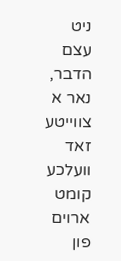ניט עצם הדבר,
נאר א צווייטע זאד וועלכע קומט ארוים פון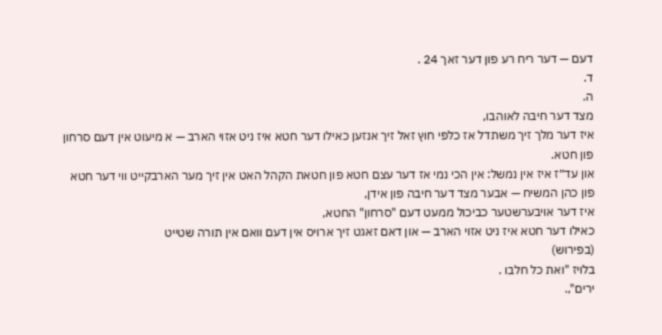דעם — דער ריח רע פון דער זאך 24 .
ד.
ה.
מצד דער חיבה לאוהבו,
איז דער מלך זיך משתדל אז כלפי חוץ זאל זיך אנזען כאילו דער חטא איז ניט אזוי הארב — א מיעוט אין דעם סרחון פון חטא.
און עד״ז איז אין נמשל: אין הכי נמי אז דער עצם חטא פון חטאת הקהל האט אין זיך מער הארבקייט ווי דער חטא פון כהן המשיח — אבער מצד דער חיבה פון אידן,
איז דער אויבערשטער כביכול ממעט דעם "סרחון" החטא,
כאילו דער חטא איז ניט אזוי הארב — און דאם זאגט זיך ארויס אין דעם וואם אין תורה שטייט
(בפירוש)
בלויז "ואת כל חלבו .
ירים",.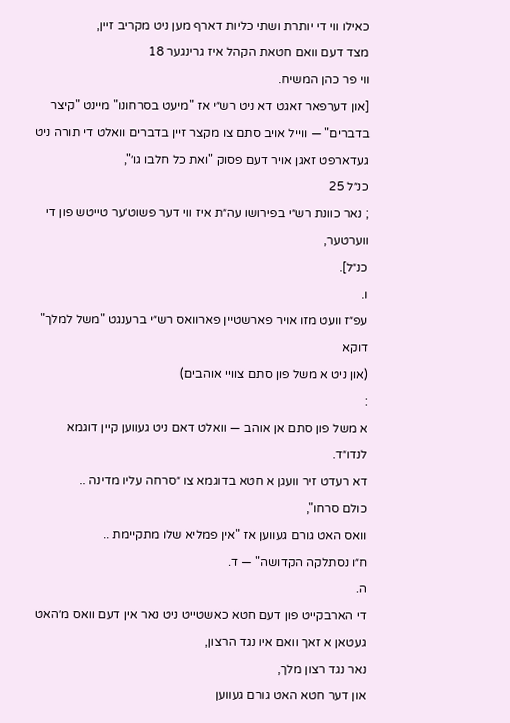כאילו ווי די יותרת ושתי כליות דארף מען ניט מקריב זיין,
מצד דעם וואם חטאת הקהל איז גרינגער 18
ווי פר כהן המשיח.
[און דערפאר זאגט דא ניט רש״י אז "מיעט בסרחונו" מיינט "קיצר בדברים" — ווייל אויב סתם צו מקצר זיין בדברים וואלט די תורה ניט געדארפט זאגן אויר דעם פסוק "ואת כל חלבו גו׳",
כנ״ל 25
; נאר כוונת רש״י בפירושו עה״ת איז ווי דער פשוט׳ער טייטש פון די ווערטער,
כנ״ל].
ו.
עפ״ז וועט מזו אויר פארשטיין פארוואס רש״י ברענגט "משל למלך" דוקא
(און ניט א משל פון סתם צוויי אוהבים)
:
א משל פון סתם אן אוהב — וואלט דאם ניט געווען קיין דוגמא לנדו״ד.
דא רעדט זיר וועגן א חטא בדוגמא צו ״סרחה עליו מדינה ..
כולם סרחו",
וואס האט גורם געווען אז "אין פמליא שלו מתקיימת ..
ח״ו נסתלקה הקדושה" — ד.
ה.
די הארבקייט פון דעם חטא כאשטייט ניט נאר אין דעם וואס מ׳האט געטאן א זאך וואם איו נגד הרצון,
נאר נגד רצון מלך,
און דער חטא האט גורם געווען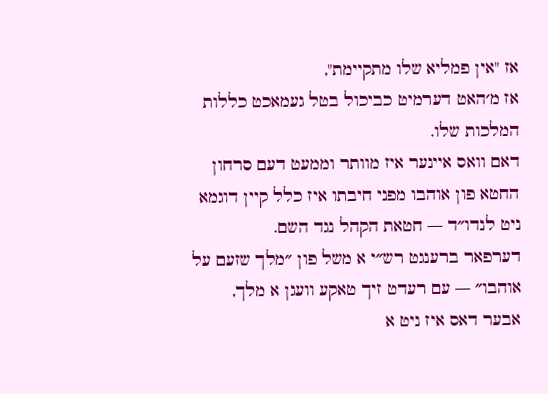אז "אין פמליא שלו מתקיימת",
אז מ׳האט דערמיט כביכול בטל געמאכט כללות המלכות שלו.
דאם וואס איינער איז מוותר וממעט דעם סרחון החטא פון אוהבו מפני חיבתו איז כלל קיין דוגמא ניט לנדו״ד — חטאת הקהל נגד השם.
דערפאר ברענגט רש״י א משל פון ״מלך שזעם על אוהבו״ — עם רעדט זיך טאקע וועגן א מלך,
אבער דאס איז ניט א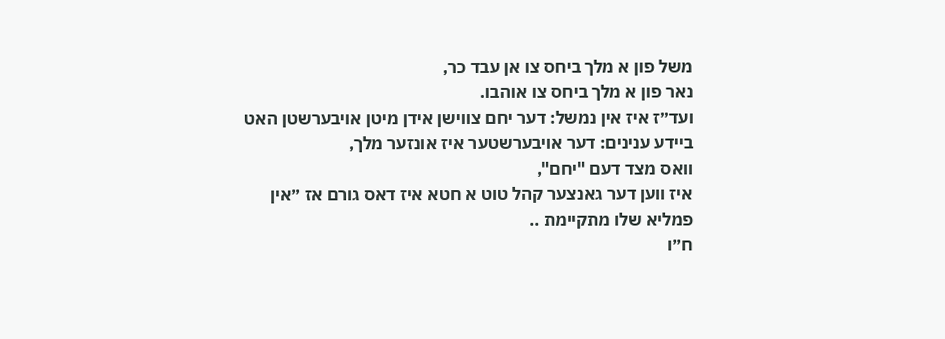משל פון א מלך ביחס צו אן עבד כר,
נאר פון א מלך ביחס צו אוהבו.
ועד״ז איז אין נמשל: דער יחם צווישן אידן מיטן אויבערשטן האט ביידע ענינים: דער אויבערשטער איז אונזער מלך,
וואס מצד דעם "יחם",
איז ווען דער גאנצער קהל טוט א חטא איז דאס גורם אז ״אין פמליא שלו מתקיימת ..
ח״ו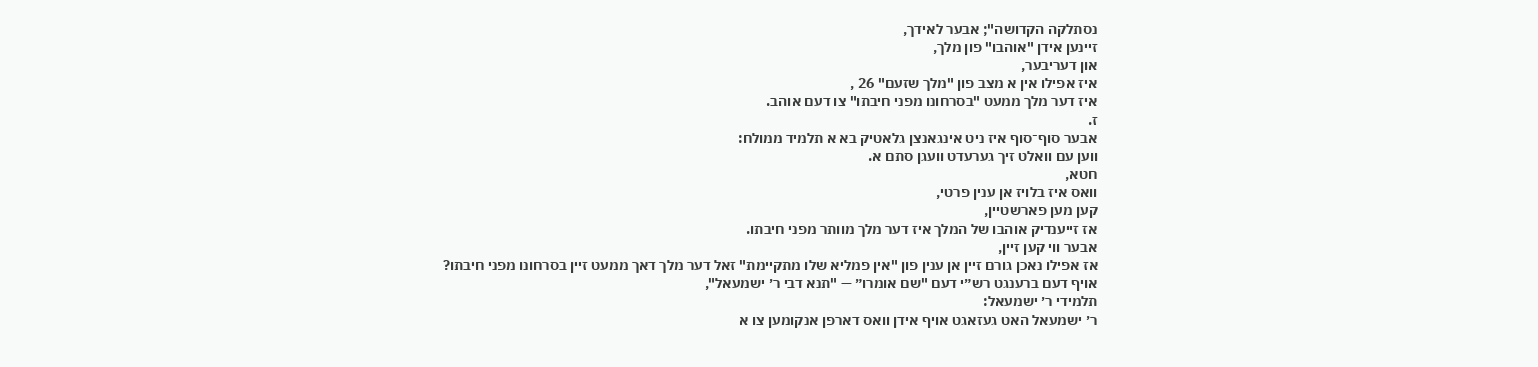נסתלקה הקדושה"; אבער לאידך,
זיינען אידן "אוהבו" פון מלך,
און דעריבער,
איז אפילו אין א מצב פון "מלך שזעם" 26 ,
איז דער מלך ממעט "בסרחונו מפני חיבתו" צו דעם אוהב.
ז.
אבער סוף־סוף איז ניט אינגאנצן גלאטיק בא א תלמיד ממולח:
ווען עם וואלט זיך גערעדט וועגן סתם א.
חטא,
וואס איז בלויז אן ענין פרטי,
קען מען פארשטיין,
אז זייענדיק אוהבו של המלך איז דער מלך מוותר מפני חיבתו.
אבער ווי קען זיין,
אז אפילו נאכן גורם זיין אן ענין פון "אין פמליא שלו מתקיימת" זאל דער מלך דאך ממעט זיין בסרחונו מפני חיבתו?
אויף דעם ברענגט רש״י דעם "שם אומרו״ — "תנא דבי ר׳ ישמעאל",
תלמידי ר׳ ישמעאל:
ר׳ ישמעאל האט געזאגט אויף אידן וואס דארפן אנקומען צו א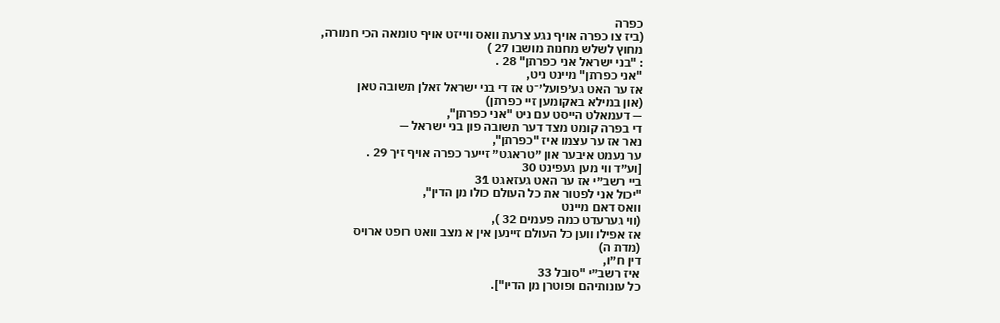כפרה
(ביז צו כפרה אויף נגע צרעת וואס ווייזט אויף טומאה הכי חמורה,
מחוץ לשלש מחנות מושבו 27 )
: "בני ישראל אני כפרתן" 28 .
"אני כפרתן" מיינט ניט,
אז ער האט גע׳פועל׳־ט אז די בני ישראל זאלן תשובה טאן
(און במילא באקומען זיי כפרתן)
— דעמאלט הייסט עם ניט "אני כפרתן",
די בפרה קומט מצד דער תשובה פון בני ישראל —
נאר אז ער עצמו איז "כפרתן",
ער נעמט איבער און ״טראגט״ זײער כפרה אויף זיך 29 .
[וע״ד ווי מען געפינט 30
ביי רשב״י אז ער האט געזאגט 31
"יכול אני לפטור את כל העולם כולו מן הדין",
וואס דאם מיינט
(ווי גערעדט כמה פעמים 32 ),
אז אפילו ווען כל העולם זיינען אין א מצב וואט רופט ארויס
(מדת ה)
דין ח״ו,
איז רשב״י "סובל 33
כל עונותיהם ופוטרן מן הדיו"].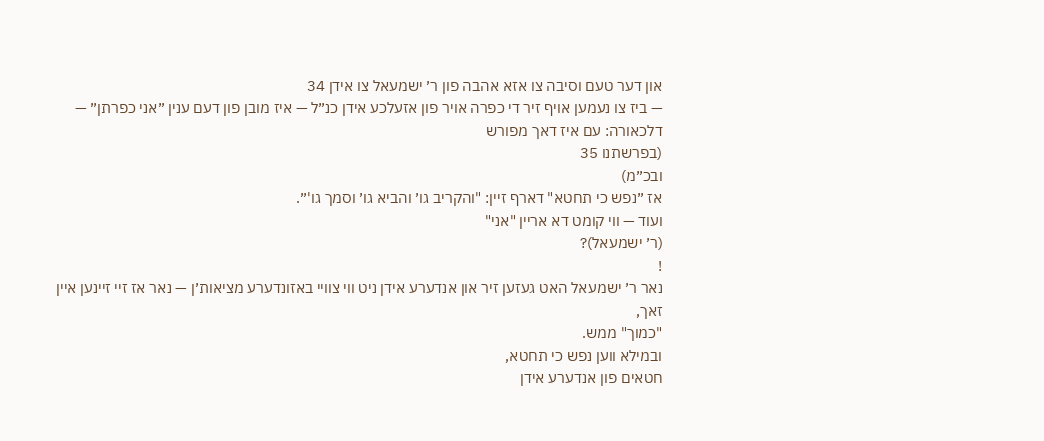און דער טעם וסיבה צו אזא אהבה פון ר׳ ישמעאל צו אידן 34
— ביז צו נעמען אויף זיר די כפרה אויר פון אזעלכע אידן כנ״ל — איז מובן פון דעם ענין ״אני כפרתן״ — דלכאורה: עם איז דאך מפורש
(בפרשתנו 35
ובכ״מ)
אז ״נפש כי תחטא" דארף זיין: "והקריב גו׳ והביא גו׳ וסמך גו'״.
ועוד — ווי קומט דא אריין "אני"
(ר׳ ישמעאל)?
!
נאר ר׳ ישמעאל האט געזען זיר און אנדערע אידן ניט ווי צוויי באזונדערע מציאות׳ן — נאר אז זיי זיינען איין זאך,
"כמוך" ממש.
ובמילא ווען נפש כי תחטא,
חטאים פון אנדערע אידן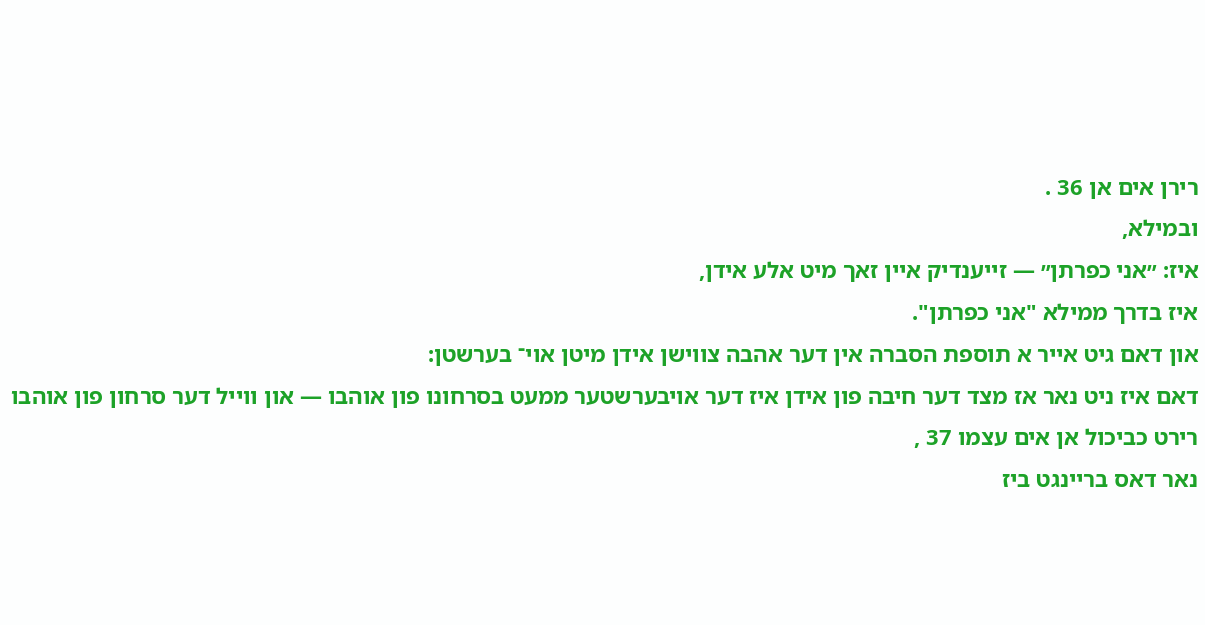רירן אים אן 36 .
ובמילא,
איז: ״אני כפרתן״ — זייענדיק איין זאך מיט אלע אידן,
איז בדרך ממילא "אני כפרתן".
און דאם גיט אייר א תוספת הסברה אין דער אהבה צווישן אידן מיטן אוי־ בערשטן:
דאם איז ניט נאר אז מצד דער חיבה פון אידן איז דער אויבערשטער ממעט בסרחונו פון אוהבו — און ווייל דער סרחון פון אוהבו רירט כביכול אן אים עצמו 37 ,
נאר דאס בריינגט ביז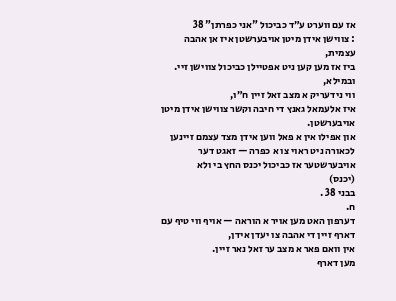אז עם ווערט ע״ד כביכול "אני כפרתן" 38
: צווישן אידן מיטן אויבערשטן איז אן אהבה עצמית,
ביז אז מען קען ניט אפטיילן כביכול צווישן זיי.
ובמילא,
ווי נידעריק א מצב זאל זיין ח״ו,
איז אלעמאל גאנץ די חיבה וקשר צווישן אידן מיטן אויבערשטן.
און אפילו אין א פאל ווען אידן מצד עצמם זיינען לכאורה ניט ראוי צו א כפרה — זאגט דער אויבערשטער אז כביכול יכנס החץ בי ולא
(יכנס)
בבני 38 .
ח.
דערפון האט מען אויר א הוראה — אויף ווי טיף עם דארף זיין די אהבה צו יעדן אידן,
אין וואם פאר א מצב ער זאל נאר זיין.
מען דארף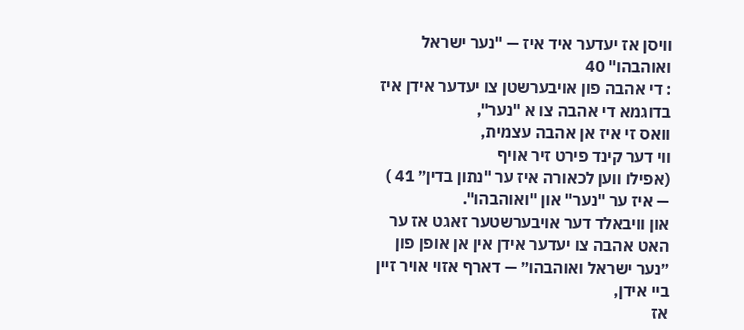וויסן אז יעדער איד איז — "נער ישראל ואוהבהו" 40
: די אהבה פון אויבערשטן צו יעדער אידן איז בדוגמא די אהבה צו א "נער",
וואס זי איז אן אהבה עצמית,
ווי דער קינד פירט זיר אויף
(אפילו ווען לכאורה איז ער "נתון בדין״ 41 )
— איז ער "נער" און "ואוהבהו".
און וויבאלד דער אויבערשטער זאגט אז ער האט אהבה צו יעדער אידן אין אן אופן פון ״נער ישראל ואוהבהו״ — דארף אזוי אויר זיין ביי אידן,
אז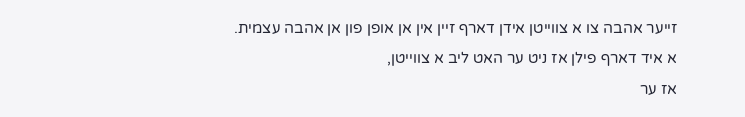זייער אהבה צו א צווייטן אידן דארף זיין אין אן אופן פון אן אהבה עצמית.
א איד דארף פילן אז ניט ער האט ליב א צווייטן,
אז ער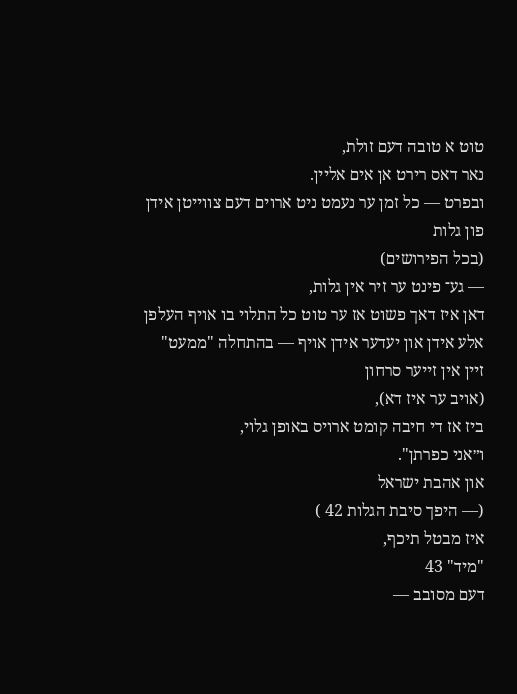טוט א טובה דעם זולת,
נאר דאס רירט אן אים אליין.
ובפרט — כל זמן ער נעמט ניט ארוים דעם צווייטן אידן פון גלות
(בכל הפירושים)
— גע־ פינט ער זיר אין גלות,
דאן איז דאך פשוט אז ער טוט כל התלוי בו אויף העלפן אלע אידן און יעדער אידן אויף — בהתחלה "ממעט" זיין אין זייער סרחון
(אויב ער איז דא),
ביז אז די חיבה קומט ארויס באופן גלוי,
ו״אני כפרתן".
און אהבת ישראל
(— היפך סיבת הגלות 42 )
איז מבטל תיכף,
"מיד" 43
דעם מסובב —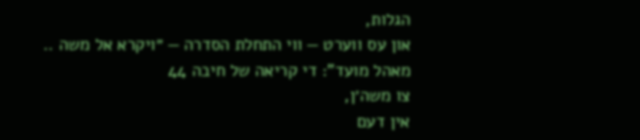הגלות,
און עס ווערט — ווי התחלת הסדרה — ״ויקרא אל משה ..
מאהל מועד": די קריאה של חיבה 44
צו משה׳ן,
אין דעם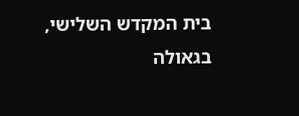בית המקדש השלישי,
בגאולה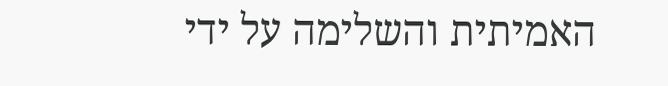האמיתית והשלימה על ידי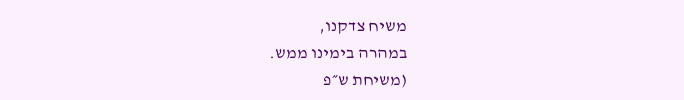משיח צדקנו,
במהרה בימינו ממש.
(משיחת ש״פ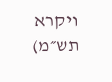ויקרא תש״מ)